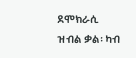ደሞክራሲ ዝብል ቃል፡ ካብ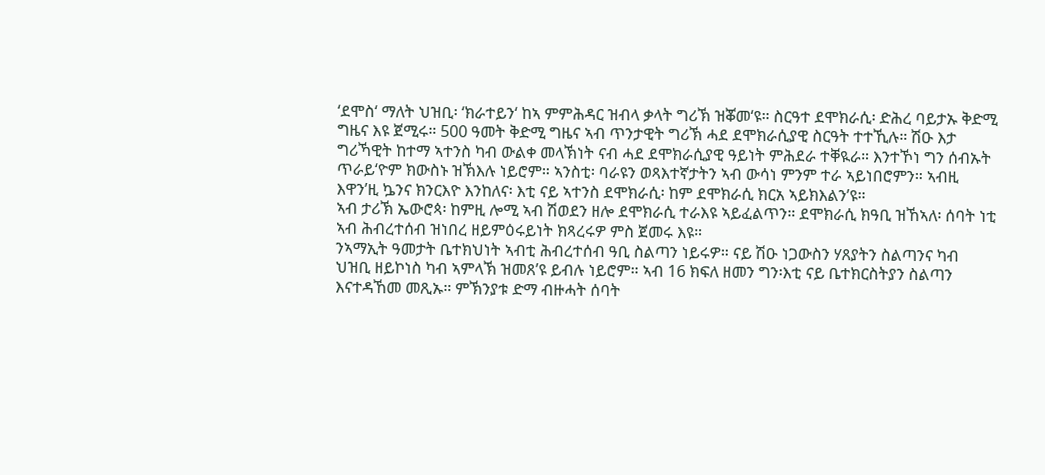‘ደሞስ‘ ማለት ህዝቢ፡ ‘ክራተይን‘ ከኣ ምምሕዳር ዝብላ ቃላት ግሪኽ ዝቖመ‘ዩ። ስርዓተ ደሞክራሲ፡ ድሕረ ባይታኡ ቅድሚ ግዜና እዩ ጀሚሩ። 500 ዓመት ቅድሚ ግዜና ኣብ ጥንታዊት ግሪኽ ሓደ ደሞክራሲያዊ ስርዓት ተተኺሉ። ሽዑ እታ ግሪኻዊት ከተማ ኣተንስ ካብ ውልቀ መላኽነት ናብ ሓደ ደሞክራሲያዊ ዓይነት ምሕደራ ተቐዪራ። እንተኾነ ግን ሰብኡት ጥራይ‘ዮም ክውስኑ ዝኽእሉ ነይሮም። ኣንስቲ፡ ባራዩን ወጻእተኛታትን ኣብ ውሳነ ምንም ተራ ኣይነበሮምን። ኣብዚ እዋን’ዚ ኴንና ክንርእዮ እንከለና፡ እቲ ናይ ኣተንስ ደሞክራሲ፡ ከም ደሞክራሲ ክርአ ኣይክእልን’ዩ።
ኣብ ታሪኽ ኤውሮጳ፡ ከምዚ ሎሚ ኣብ ሽወደን ዘሎ ደሞክራሲ ተራእዩ ኣይፈልጥን። ደሞክራሲ ክዓቢ ዝኸኣለ፡ ሰባት ነቲ ኣብ ሕብረተሰብ ዝነበረ ዘይምዕሩይነት ክጻረሩዎ ምስ ጀመሩ እዩ።
ንኣማኢት ዓመታት ቤተክህነት ኣብቲ ሕብረተሰብ ዓቢ ስልጣን ነይሩዎ። ናይ ሽዑ ነጋውስን ሃጸያትን ስልጣንና ካብ ህዝቢ ዘይኮነስ ካብ ኣምላኽ ዝመጸ’ዩ ይብሉ ነይሮም። ኣብ 16 ክፍለ ዘመን ግን፡እቲ ናይ ቤተክርስትያን ስልጣን እናተዳኸመ መጺኡ። ምኽንያቱ ድማ ብዙሓት ሰባት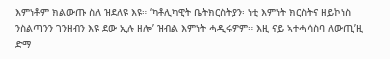እምነቶም ክልውጡ ስለ ዝደለዩ እዩ። ‘ካቶሊካዊት ቤትክርስትያን፡ ነቲ እምነት ክርስትና ዘይኮነስ ንስልጣንን ገንዘብን እዩ ደው ኢሉ ዘሎ’ ዝብል እምነት ሓዲሩዎም። እዚ ናይ ኣተሓሳስባ ለውጢ’ዚ ድማ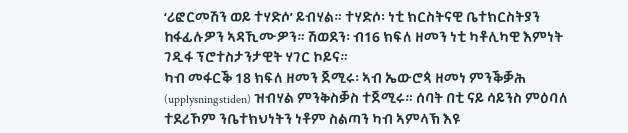‘ሪፎርመሽን ወይ ተሃድሶ’ ይብሃል። ተሃድሶ፡ ነቲ ክርስትናዊ ቤተክርስትያን ከፋፊሉዎን ኣዳኺሙዎን። ሽወደን፡ ብ16 ክፍለ ዘመን ነቲ ካቶሊካዊ እምነት ገዲፋ ፕሮተስታንታዊት ሃገር ኮይና።
ካብ መፋርቕ 18 ክፍለ ዘመን ጀሚሩ፡ ኣብ ኤውሮጳ ዘመነ ምንቕቓሕ (upplysningstiden) ዝብሃል ምንቅስቓስ ተጀሚሩ። ሰባት በቲ ናይ ሳይንስ ምዕባለ ተደሪኾም ንቤተክህነትን ነቶም ስልጣን ካብ ኣምላኽ እዩ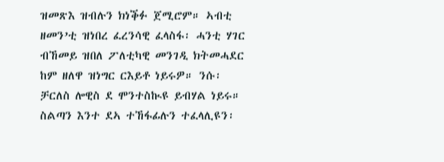ዝመጽእ ዝብሉን ክነቕፉ ጀሚሮም። ኣብቲ ዘመን’ቲ ዝነበረ ፈረንሳዊ ፈላስፋ፡ ሓንቲ ሃገር ብኸመይ ዝበለ ፖለቲካዊ መንገዲ ክትመሓደር ከም ዘለዋ ዝነግር ርእይቶ ነይሩዎ። ንሱ፡ ቻርለስ ሎዊስ ደ ሞንተስኲዩ ይብሃል ነይሩ። ስልጣን እንተ ደኣ ተኸፋፊሉን ተፈላሊዩን፡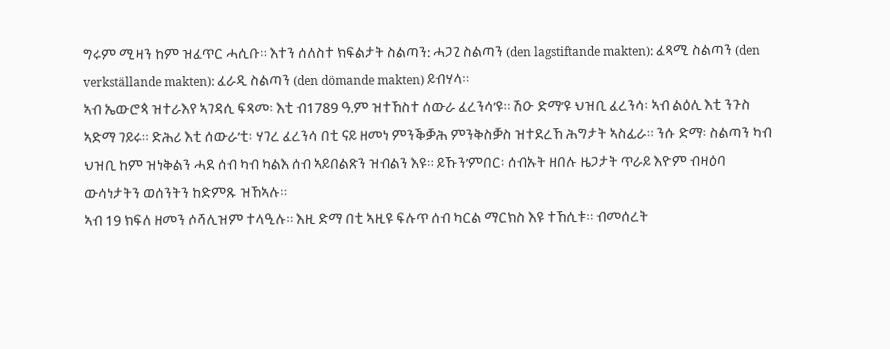ግሩም ሚዛን ከም ዝፈጥር ሓሲቡ። እተን ሰለስተ ክፍልታት ስልጣን: ሓጋጊ ስልጣን (den lagstiftande makten): ፈጻሚ ስልጣን (den verkställande makten): ፈራዲ ስልጣን (den dömande makten) ይብሃላ።
ኣብ ኤውሮጳ ዝተራእየ ኣገዳሲ ፍጻመ፡ እቲ ብ1789 ዓ.ም ዝተኸስተ ሰውራ ፈረንሳ’ዩ። ሽዑ ድማ’ዩ ህዝቢ ፈረንሳ፡ ኣብ ልዕሊ እቲ ንጉስ ኣድማ ገይሩ። ድሕሪ እቲ ሰውራ’ቲ፡ ሃገረ ፈረንሳ በቲ ናይ ዘመነ ምንቕቓሕ ምንቅስቓስ ዝተደረኸ ሕግታት ኣስፊራ። ንሱ ድማ፡ ስልጣን ካብ ህዝቢ ከም ዝነቅልን ሓደ ሰብ ካብ ካልእ ሰብ ኣይበልጽን ዝብልን እዩ። ይኹን’ምበር፡ ሰብኡት ዘበሉ ዜጋታት ጥራይ እዮም ብዛዕባ ውሳነታትን ወሰንትን ከድምጹ ዝኸኣሉ።
ኣብ 19 ክፍለ ዘመን ሶሻሊዝም ተላዒሉ። እዚ ድማ በቲ ኣዚዩ ፍሉጥ ሰብ ካርል ማርክስ እዩ ተኸሲቱ። ብመሰረት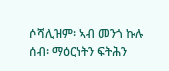ሶሻሊዝም፡ ኣብ መንጎ ኩሉ ሰብ፡ ማዕርነትን ፍትሕን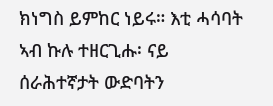ክነግስ ይምከር ነይሩ። እቲ ሓሳባት ኣብ ኩሉ ተዘርጊሑ፡ ናይ ሰራሕተኛታት ውድባትን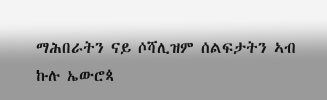ማሕበራትን ናይ ሶሻሊዝም ሰልፍታትን ኣብ ኩሉ ኤውሮጳ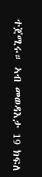ተጀሚሩ። ኣብ መወዳእታ 19 ክፍለ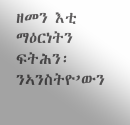ዘመን እቲ ማዕርነትን ፍትሕን፡ ንኣንስትዮ’ውን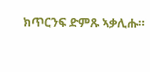ክጥርንፍ ድምጹ ኣቃሊሑ።